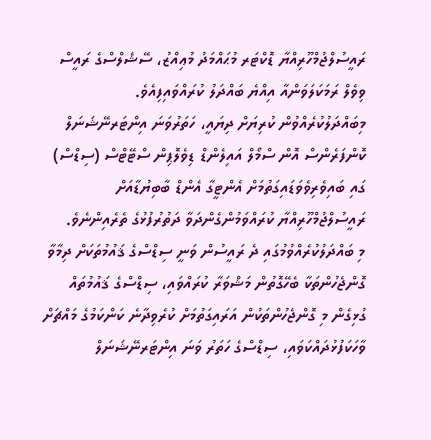ރައީސުލްޖުމްހޫރިއްޔާ ޑޮކްޓަރ މުޙައްމަދު މުޢިއްޒު، ސޭޝެލްސްގެ ރައީސް ވިވެލް ރަމަކަލަވަންއާ އިއްޔެ ބައްދަލު ކުރައްވައިފިއެވެ.
މިބައްދަލުކުރެއްވުން ކުރިޔަށް ދިޔައީ، ހަތަރުވަނަ އިންޓަރނޭޝަނަލް ކޮންފަރެންސް އޮން ސްމޯލް އައިލެންޑް ޑިވެލޮޕިން ސްޓޭޓްސް (ސިޑްސް) ގައި ބައިވެރިވެވަޑައިގަތުމަށް އެންޓީގާ އެންޑް ބާބިޔުޑާއަށް ރައީސުލްޖުމްހޫރިއްޔާ ކުރައްވަމުންގެންދަވާ ދަތުރުފުޅުގެ ތެރެއިންނެވެ.
މި ބައްދަލުކުރެއްވުމުގައި ދެ ރައީސުން ވަނީ ސިޑްސްގެ ޤައުމުތަކަށް ދިމާވާ ގޮންޖެހުންތަކާ ބެހޭގޮތުން މަޝްވަރާ ކުރައްވައި، ސިޑްސްގެ ޤައުމުތައް ގުޅިގެން މި ގޮންޖެހުންތަކުން އަރައިގަތުމަށް ކުރެވިދާނެ ކަންކަމުގެ މައްޗަށް ވާހަކަފުޅުދައްކަވައި، ސިޑްސްގެ ހަތަރު ވަނަ އިންޓަރނޭޝަނަލް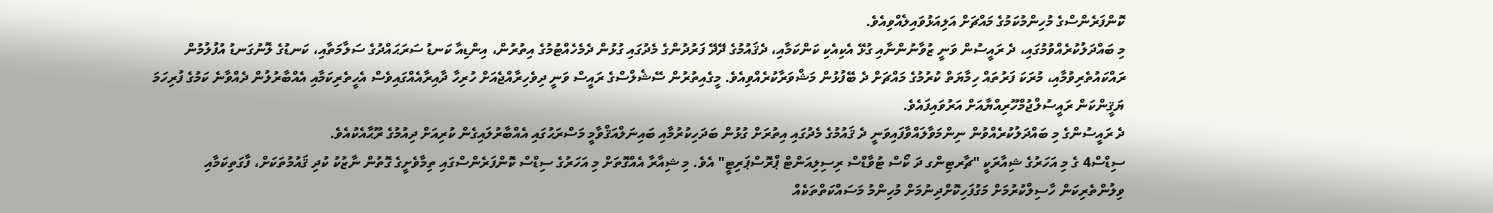ކޮންފަރެންސްގެ މުހިންމުކަމުގެ މައްޗަށް އަލިއަޅުވައިލެއްވިއެވެ.
މި ބައްދަލުކުރެއްވުމުގައި، ދެ ރައީސުން ވަނީ ޒުވާނުންނާއި ގުޅޭ އެކިއެކި ކަންކަމާއި، ދެޤައުމުގެ ދޭދޭ ފަރުދުންގެ މެދުގައި ގުޅުން ދެމެހެއްޓުމުގެ އިތުރުން، އިންޑިއާ ކަނޑު ސަރަޙައްދުގެ ސަލާމަތާއި، ކަނޑުގެ ލޮނުގަނޑު އުފުލުމުން ރައްކައުތެރިވުމާއި، މުރަކަ ފަރުތައް ހިމާޔަތް ކުރުމުގެ މައްޗަށް ދެ ބޭފުޅުން މަޝްވަރާކުރެއްވިއެވެ. މީގެއިތުރުން ސޭޝެލްސްގެ ރައީސް ވަނީ ދިވެހިރާއްޖެއަށް ހުރިހާ ދާއިރާއެއްގައިވެސް އެހީތެރިކަމާއި އެއްބާރުލުން ދެއްވާނެ ކަމުގެ ފުރިހަމަ ޔަޤީންކަން ރައީސުލްޖުމްހޫރިއްޔާއަށް އަރުވައިފައެވެ.
ދެ ރައީސުންގެ މި ބައްދަލުކުރެއްވުން ނިންމަވާލައްވާފައިވަނީ ދެ ޤައުމުގެ މެދުގައި އިތުރަށް ގުޅުން ބަދަހިކުރުމާއި ބައިނަލްއަޤްވާމީ މަސްރަޙުގައި އެއްބާރުލައިގެން ކުރިއަށް ދިއުމުގެ ރޫޙާއެކުއެވެ.
ސިޑްސް4 ގެ މި އަހަރުގެ ޝިއާރަކީ "ޗާރޓިންގ ދަ ކޯސް ޓުވާޑްސް ރިސިލިއަންޓް ޕްރޮސްޕަރިޓީ" އެވެ. މި ޝިއާރާ އެއްގޮތަށް މި އަހަރުގެ ސިޑްސް ކޮންފަރެންސްގައި ތިމާވެށީގެ ގޮތުން ނާޒުކު ކުދި ޤައުމުތަކަށް، ފާގަތިކަމާއި ވިލުންތެރިކަން ހާސިލްކުރުމަށް މަގުފަހިކޮށްދިނުމަށް މުހިންމު މަސައްކަތްތަކެއް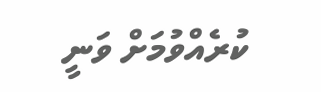ކުރެއްވުމަށް ވަނީ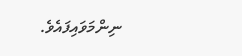ނިންމަވައިފައެވެ.